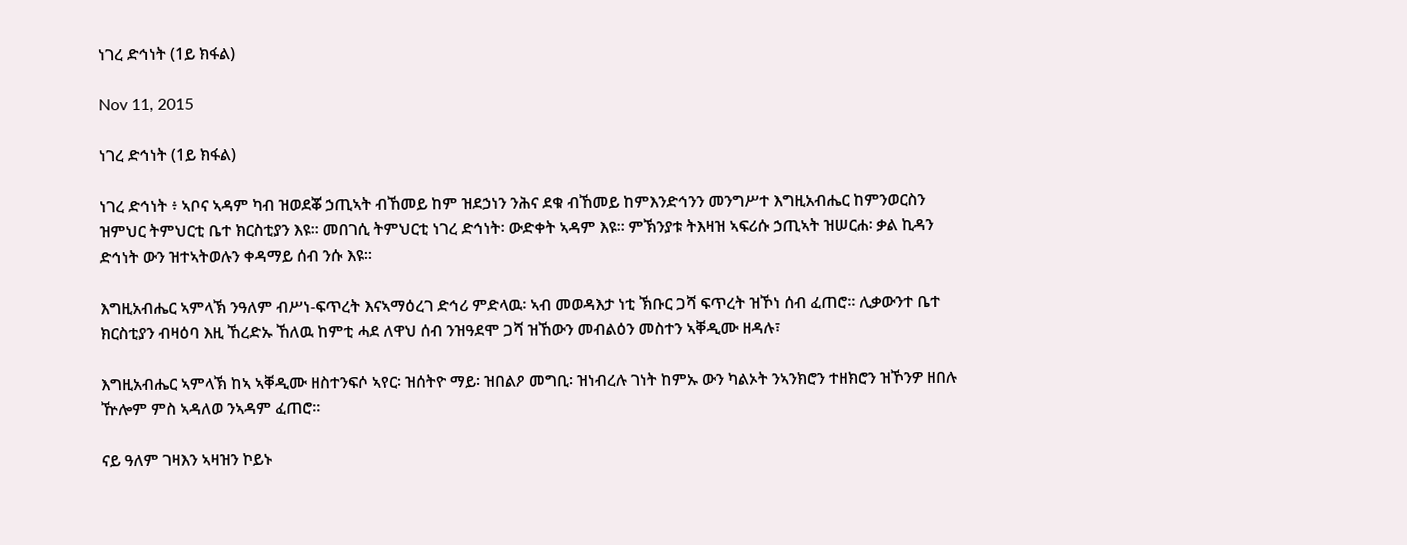ነገረ ድኅነት (1ይ ክፋል)

Nov 11, 2015

ነገረ ድኅነት (1ይ ክፋል)

ነገረ ድኅነት ፥ ኣቦና ኣዳም ካብ ዝወደቖ ኃጢኣት ብኸመይ ከም ዝደኃነን ንሕና ደቁ ብኸመይ ከምእንድኅንን መንግሥተ እግዚአብሔር ከምንወርስን ዝምህር ትምህርቲ ቤተ ክርስቲያን እዩ። መበገሲ ትምህርቲ ነገረ ድኅነት፡ ውድቀት ኣዳም እዩ። ምኽንያቱ ትእዛዝ ኣፍሪሱ ኃጢኣት ዝሠርሐ፡ ቃል ኪዳን ድኅነት ውን ዝተኣትወሉን ቀዳማይ ሰብ ንሱ እዩ።

እግዚአብሔር ኣምላኽ ንዓለም ብሥነ-ፍጥረት እናኣማዕረገ ድኅሪ ምድላዉ፡ ኣብ መወዳእታ ነቲ ኽቡር ጋሻ ፍጥረት ዝኾነ ሰብ ፈጠሮ። ሊቃውንተ ቤተ ክርስቲያን ብዛዕባ እዚ ኸረድኡ ኸለዉ ከምቲ ሓደ ለዋህ ሰብ ንዝዓደሞ ጋሻ ዝኸውን መብልዕን መስተን ኣቐዲሙ ዘዳሉ፣

እግዚአብሔር ኣምላኽ ከኣ ኣቐዲሙ ዘስተንፍሶ ኣየር፡ ዝሰትዮ ማይ፡ ዝበልዖ መግቢ፡ ዝነብረሉ ገነት ከምኡ ውን ካልኦት ንኣንክሮን ተዘክሮን ዝኾንዎ ዘበሉ ዅሎም ምስ ኣዳለወ ንኣዳም ፈጠሮ።

ናይ ዓለም ገዛእን ኣዛዝን ኮይኑ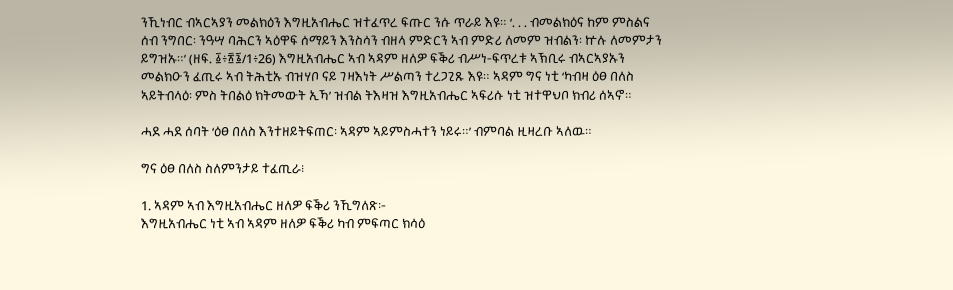ንኺነብር ብኣርኣያን መልክዕን እግዚአብሔር ዝተፈጥረ ፍጡር ንሱ ጥራይ እዩ። ‘. . . ብመልክዕና ከም ምስልና ሰብ ንግበር፡ ንዓሣ ባሕርን ኣዕዋፍ ሰማይን እንስሳን ብዘላ ምድርን ኣብ ምድሪ ለመም ዝብልን፡ ኵሉ ለመምታን ይግዝኡ።’ (ዘፍ. ፩፥፳፮/1፥26) እግዚአብሔር ኣብ ኣዳም ዘለዎ ፍቕሪ ብሥነ-ፍጥረቱ ኣኽቢሩ ብኣርኣያኡን መልክዑን ፈጢሩ ኣብ ትሕቲኡ ብዝሃቦ ናይ ገዛእነት ሥልጣን ተረጋጊጹ እዩ። ኣዳም ግና ነቲ ‘ካብዛ ዕፀ በለስ ኣይትብላዕ፡ ምስ ትበልዕ ክትመውት ኢኻ’ ዝብል ትእዛዝ እግዚአብሔር ኣፍሪሱ ነቲ ዝተዋህቦ ክብሪ ሰኣኖ።

ሓደ ሓደ ሰባት ‘ዕፀ በለስ እንተዘይትፍጠር፡ ኣዳም ኣይምስሓተን ነይሩ።’ ብምባል ዚዛረቡ ኣለዉ።

ግና ዕፀ በለስ ስለምንታይ ተፈጢራ፧

1. ኣዳም ኣብ እግዚአብሔር ዘለዎ ፍቕሪ ንኺግለጽ፡-
እግዚአብሔር ነቲ ኣብ ኣዳም ዘለዎ ፍቕሪ ካብ ምፍጣር ክሳዕ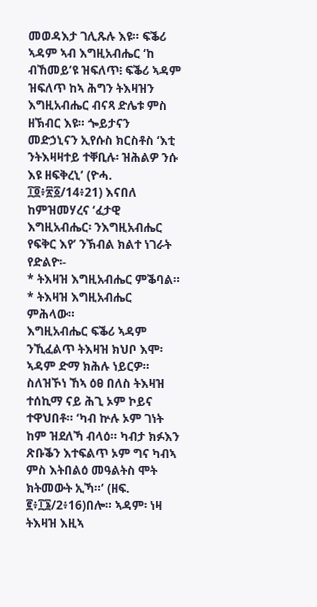መወዳእታ ገሊጹሉ እዩ። ፍቕሪ ኣዳም ኣብ እግዚአብሔር ‘ከ ብኸመይ’ዩ ዝፍለጥ፧ ፍቕሪ ኣዳም ዝፍለጥ ከኣ ሕግን ትእዛዝን እግዚአብሔር ብናጻ ድሌቱ ምስ ዘኽብር እዩ። ጐይታናን መድኃኒናን ኢየሱስ ክርስቶስ ‘እቲ ንትእዛዛተይ ተቐቢሉ፡ ዝሕልዎ ንሱ እዩ ዘፍቅረኒ’ (ዮሓ. ፲፬፥፳፩/14፥21) እናበለ ከምዝመሃረና ‘ፈታዊ እግዚአብሔር፡ ንእግዚአብሔር የፍቅር እየ’ ንኽብል ክልተ ነገራት የድልዮ፡-
* ትእዛዝ እግዚአብሔር ምቕባል።
* ትእዛዝ እግዚአብሔር ምሕላው።
እግዚአብሔር ፍቕሪ ኣዳም ንኺፈልጥ ትእዛዝ ክህቦ እሞ፡ ኣዳም ድማ ክሕሉ ነይርዎ። ስለዝኾነ ኸኣ ዕፀ በለስ ትእዛዝ ተሰኪማ ናይ ሕጊ ኦም ኮይና ተዋህበቶ። ‘ካብ ኵሉ ኦም ገነት ከም ዝደለኻ ብላዕ። ካብታ ክፉእን ጽቡቕን እተፍልጥ ኦም ግና ካብኣ ምስ እትበልዕ መዓልትስ ሞት ክትመውት ኢኻ።’ (ዘፍ. ፪፥፲፮/2፥16)በሎ። ኣዳም፡ ነዛ ትእዛዝ እዚኣ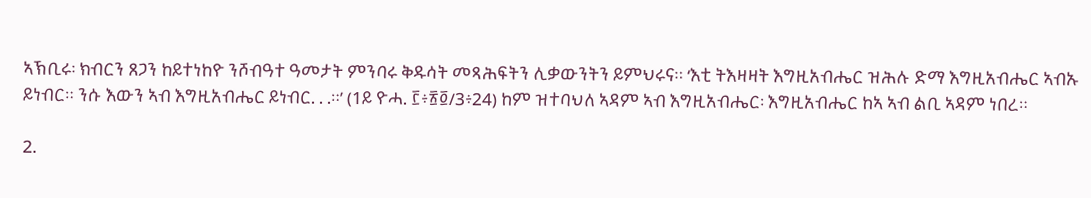ኣኽቢሩ፡ ክብርን ጸጋን ከይተነከዮ ንሾብዓተ ዓመታት ምንባሩ ቅዱሳት መጻሕፍትን ሊቃውንትን ይምህሩና። ‘እቲ ትእዛዛት እግዚአብሔር ዝሕሉ ድማ እግዚአብሔር ኣብኡ ይነብር። ንሱ እውን ኣብ እግዚአብሔር ይነብር. . .።’ (1ይ ዮሓ. ፫፥፳፬/3፥24) ከም ዝተባህለ ኣዳም ኣብ እግዚአብሔር፡ እግዚአብሔር ከኣ ኣብ ልቢ ኣዳም ነበረ።

2.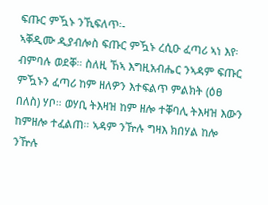ፍጡር ምዃኑ ንኺፍለጥ፡-
ኣቐዲሙ ዲያብሎስ ፍጡር ምዃኑ ረሲዑ ፈጣሪ ኣነ እየ፡ ብምባሉ ወደቐ። ስለዚ ኸኣ እግዚአብሔር ንኣዳም ፍጡር ምዃኑን ፈጣሪ ከም ዘለዎን እተፍልጥ ምልክት (ዕፀ በለስ) ሃቦ። ወሃቢ ትእዛዝ ከም ዘሎ ተቐባሊ ትእዛዝ እውን ከምዘሎ ተፈልጠ። ኣዳም ንዅሉ ግዛእ ክበሃል ከሎ ንዅሉ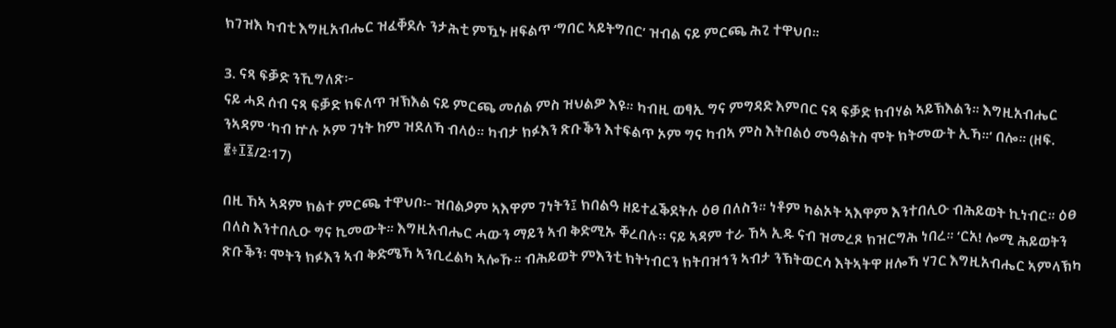ክገዝእ ካብቲ እግዚአብሔር ዝፈቐደሉ ንታሕቲ ምዃኑ ዘፍልጥ ‘ግበር ኣይትግበር’ ዝብል ናይ ምርጫ ሕጊ ተዋህቦ።

3. ናጻ ፍቓድ ንኺግለጽ፡-
ናይ ሓደ ሰብ ናጻ ፍቓድ ክፍለጥ ዝኽእል ናይ ምርጫ መሰል ምስ ዝህልዎ እዩ። ካብዚ ወፃኢ ግና ምግዳድ እምበር ናጻ ፍቓድ ክብሃል ኣይኽእልን። እግዚአብሔር ንኣዳም ‘ካብ ኵሉ ኦም ገነት ከም ዝደለኻ ብላዕ። ካብታ ክፉእን ጽቡቕን እተፍልጥ ኦም ግና ካብኣ ምስ እትበልዕ መዓልትስ ሞት ክትመውት ኢኻ።’ በሎ። (ዘፍ. ፪፥፲፯/2፡17)

በዚ ኸኣ ኣዳም ክልተ ምርጫ ተዋህቦ፡- ዝበልዖም ኣእዋም ገነትን፤ ክበልዓ ዘይተፈቕደትሉ ዕፀ በለስን። ነቶም ካልኦት ኣእዋም እንተበሊዑ ብሕይወት ኪነብር። ዕፀ በለስ እንተበሊዑ ግና ኪመውት። እግዚአብሔር ሓውን ማይን ኣብ ቅድሚኡ ቐረበሉ፡፡ ናይ ኣዳም ተራ ኸኣ ኢዱ ናብ ዝመረጾ ክዝርግሕ ነበረ። ‘ርአ! ሎሚ ሕይወትን ጽቡቕን፡ ሞትን ክፉእን ኣብ ቅድሜኻ ኣንቢረልካ ኣሎኹ። ብሕይወት ምእንቲ ክትነብርን ክትበዝኅን ኣብታ ንኽትወርሳ እትኣትዋ ዘሎኻ ሃገር እግዚአብሔር ኣምላኽካ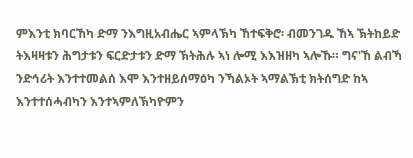ምእንቲ ክባርኸካ ድማ ንእግዚአብሔር ኣምላኽካ ኸተፍቅሮ፡ ብመንገዱ ኸኣ ኽትከይድ ትእዛዛቱን ሕግታቱን ፍርድታቱን ድማ ኽትሕሉ ኣነ ሎሚ እእዝዘካ ኣሎኹ። ግና'ኸ ልብኻ ንድኅሪት እንተተመልሰ እሞ እንተዘይሰማዕካ ንኻልኦት ኣማልኽቲ ክትሰግድ ከኣ እንተተሰሓብካን እንተኣምለኽካዮምን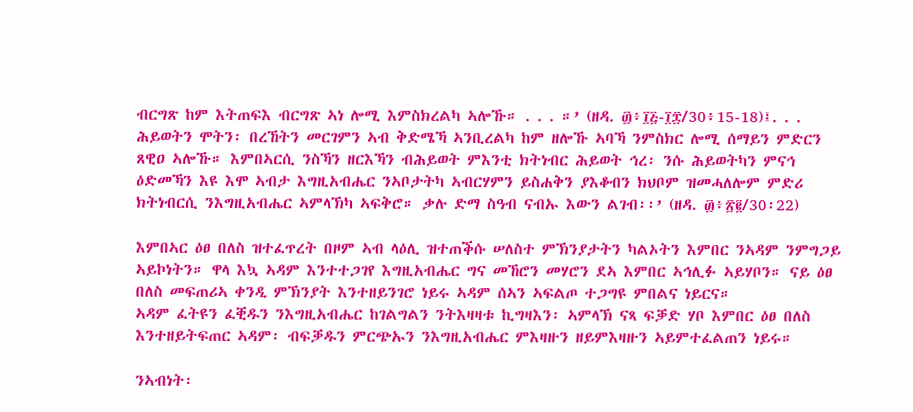ብርግጽ ከም እትጠፍእ ብርግጽ ኣነ ሎሚ እምስክረልካ ኣሎኹ። . . . ።’ (ዘዳ. ፴፥፲፭-፲፰/30፥15-18)፤. . . ሕይወትን ሞትን፡ በረኸትን መርገምን ኣብ ቅድሜኻ ኣንቢረልካ ከም ዘሎኹ ኣባኻ ንምስክር ሎሚ ሰማይን ምድርን ጸዊዐ ኣሎኹ። እምበኣርሲ ንስኻን ዘርእኻን ብሕይወት ምእንቲ ክትነብር ሕይወት ኅረ፡ ንሱ ሕይወትካን ምናኅ ዕድመኻን እዩ እሞ ኣብታ እግዚአብሔር ንኣቦታትካ ኣብርሃምን ይስሐቅን ያእቆብን ክህቦም ዝመሓለሎም ምድሪ ክትነብርሲ ንእግዚአብሔር ኣምላኽካ ኣፍቅሮ። ቃሉ ድማ ስዓብ ናብኡ እውን ልገብ፡፡’ (ዘዳ. ፴፥፳፪/30፡22)

እምበኣር ዕፀ በለስ ዝተፈጥረት በዞም ኣብ ላዕሊ ዝተጠቕሱ ሠለስተ ምኽንያታትን ካልኦትን እምበር ንኣዳም ንምግጋይ ኣይኮነትን። ዋላ እኳ ኣዳም እንተተጋገየ እግዚአብሔር ግና መኸሮን መሃሮን ደኣ እምበር ኣኅሊፉ ኣይሃቦን። ናይ ዕፀ በለስ መፍጠሪኣ ቀንዲ ምኽንያት እንተዘይንገሮ ነይሩ ኣዳም ሰኣን ኣፍልጦ ተጋግዩ ምበልና ነይርና።
ኣዳም ፈትዩን ፈቒዱን ንእግዚአብሔር ከገልግልን ንትእዛዛቱ ኪግዛእን፡ ኣምላኽ ናጻ ፍቓድ ሃቦ እምበር ዕፀ በለስ እንተዘይትፍጠር ኣዳም፡ ብፍቓዱን ምርጭኡን ንእግዚአብሔር ምእዛዙን ዘይምእዛዙን ኣይምተፈልጠን ነይሩ።

ንኣብነት፡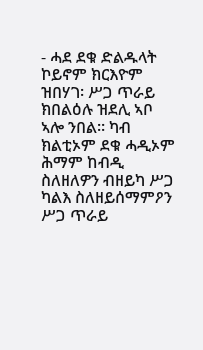- ሓደ ደቁ ድልዱላት ኮይኖም ክርእዮም ዝበሃገ፡ ሥጋ ጥራይ ክበልዕሉ ዝደሊ ኣቦ ኣሎ ንበል። ካብ ክልቲኦም ደቁ ሓዲኦም ሕማም ከብዲ ስለዘለዎን ብዘይካ ሥጋ ካልእ ስለዘይሰማምዖን ሥጋ ጥራይ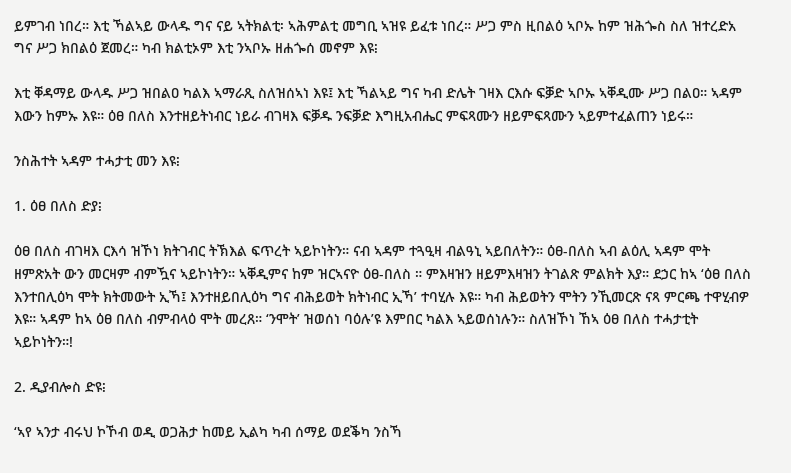ይምገብ ነበረ። እቲ ኻልኣይ ውላዱ ግና ናይ ኣትክልቲ፡ ኣሕምልቲ መግቢ ኣዝዩ ይፈቱ ነበረ። ሥጋ ምስ ዚበልዕ ኣቦኡ ከም ዝሕጐስ ስለ ዝተረድአ ግና ሥጋ ክበልዕ ጀመረ። ካብ ክልቲኦም እቲ ንኣቦኡ ዘሐጐሰ መኖም እዩ⋮

እቲ ቐዳማይ ውላዱ ሥጋ ዝበልዐ ካልእ ኣማራጺ ስለዝሰኣነ እዩ፤ እቲ ኻልኣይ ግና ካብ ድሌት ገዛእ ርእሱ ፍቓድ ኣቦኡ ኣቐዲሙ ሥጋ በልዐ። ኣዳም እውን ከምኡ እዩ። ዕፀ በለስ እንተዘይትነብር ነይራ ብገዛእ ፍቓዱ ንፍቓድ እግዚአብሔር ምፍጻሙን ዘይምፍጻሙን ኣይምተፈልጠን ነይሩ።

ንስሕተት ኣዳም ተሓታቲ መን እዩ⋮

1. ዕፀ በለስ ድያ⋮

ዕፀ በለስ ብገዛእ ርእሳ ዝኾነ ክትገብር ትኽእል ፍጥረት ኣይኮነትን። ናብ ኣዳም ተጓዒዛ ብልዓኒ ኣይበለትን። ዕፀ-በለስ ኣብ ልዕሊ ኣዳም ሞት ዘምጽአት ውን መርዛም ብምዃና ኣይኮነትን። ኣቐዲምና ከም ዝርኣናዮ ዕፀ-በለስ ። ምእዛዝን ዘይምእዛዝን ትገልጽ ምልክት እያ። ደኃር ከኣ ‘ዕፀ በለስ እንተበሊዕካ ሞት ክትመውት ኢኻ፤ እንተዘይበሊዕካ ግና ብሕይወት ክትነብር ኢኻ’ ተባሂሉ እዩ። ካብ ሕይወትን ሞትን ንኺመርጽ ናጻ ምርጫ ተዋሂብዎ እዩ። ኣዳም ከኣ ዕፀ በለስ ብምብላዕ ሞት መረጸ። ‘ንሞት’ ዝወሰነ ባዕሉ’ዩ እምበር ካልእ ኣይወሰነሉን። ስለዝኾነ ኸኣ ዕፀ በለስ ተሓታቲት ኣይኮነትን።!

2. ዲያብሎስ ድዩ⋮

‘ኣየ ኣንታ ብሩህ ኮኾብ ወዲ ወጋሕታ ከመይ ኢልካ ካብ ሰማይ ወደቕካ ንስኻ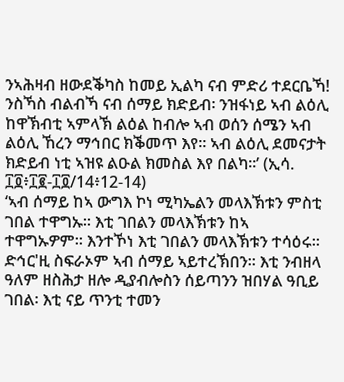ንኣሕዛብ ዘውደቕካስ ከመይ ኢልካ ናብ ምድሪ ተደርቤኻ! ንስኻስ ብልብኻ ናብ ሰማይ ክድይብ፡ ንዝፋነይ ኣብ ልዕሊ ከዋኽብቲ ኣምላኽ ልዕል ከብሎ ኣብ ወሰን ሰሜን ኣብ ልዕሊ ኸረን ማኅበር ክቕመጥ እየ። ኣብ ልዕሊ ደመናታት ክድይብ ነቲ ኣዝዩ ልዑል ክመስል እየ በልካ።’ (ኢሳ. ፲፬፥፲፪-፲፬/14፥12-14)
‘ኣብ ሰማይ ከኣ ውግእ ኮነ ሚካኤልን መላእኽቱን ምስቲ ገበል ተዋግኡ። እቲ ገበልን መላእኽቱን ከኣ ተዋግኡዎም። እንተኾነ እቲ ገበልን መላእኽቱን ተሳዕሩ። ድኅር'ዚ ስፍራኦም ኣብ ሰማይ ኣይተረኽበን። እቲ ንብዘላ ዓለም ዘስሕታ ዘሎ ዲያብሎስን ሰይጣንን ዝበሃል ዓቢይ ገበል፡ እቲ ናይ ጥንቲ ተመን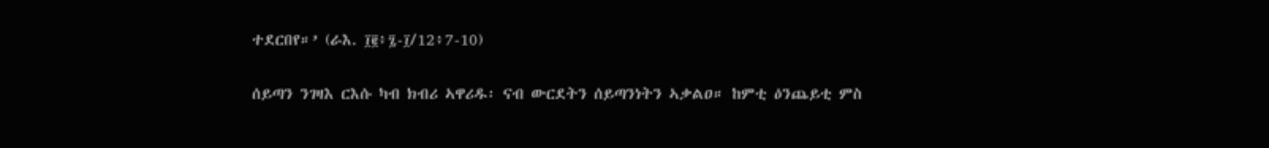ተደርበየ።’ (ራእ. ፲፪፥፯-፲/12፥7-10)

ሰይጣን ንገዛእ ርእሱ ካብ ክብሪ ኣዋሪዱ፡ ናብ ውርደትን ሰይጣንነትን ኣቃልዐ። ከምቲ ዕንጨይቲ ምስ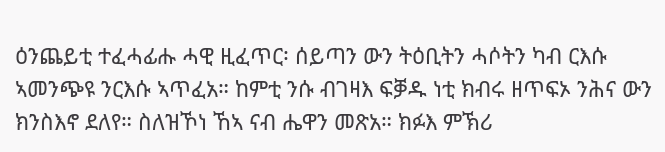ዕንጨይቲ ተፈሓፊሑ ሓዊ ዚፈጥር፡ ሰይጣን ውን ትዕቢትን ሓሶትን ካብ ርእሱ ኣመንጭዩ ንርእሱ ኣጥፈአ። ከምቲ ንሱ ብገዛእ ፍቓዱ ነቲ ክብሩ ዘጥፍኦ ንሕና ውን ክንስእኖ ደለየ። ስለዝኾነ ኸኣ ናብ ሔዋን መጽአ። ክፉእ ምኽሪ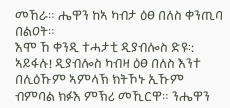መኸራ። ሔዋን ከኣ ካብታ ዕፀ በለስ ቀንጢባ በልዐት።
እሞ ኸ ቀንዲ ተሓታቲ ዲያብሎስ ድዩ∶: ኣይፋሉ! ዲያብሎስ ካብዛ ዕፀ በለስ እንተ በሊዕኹም ኣምላኽ ክትኾኑ ኢኹም ብምባል ክፉእ ምኽሪ መኺርዋ። ንሔዋን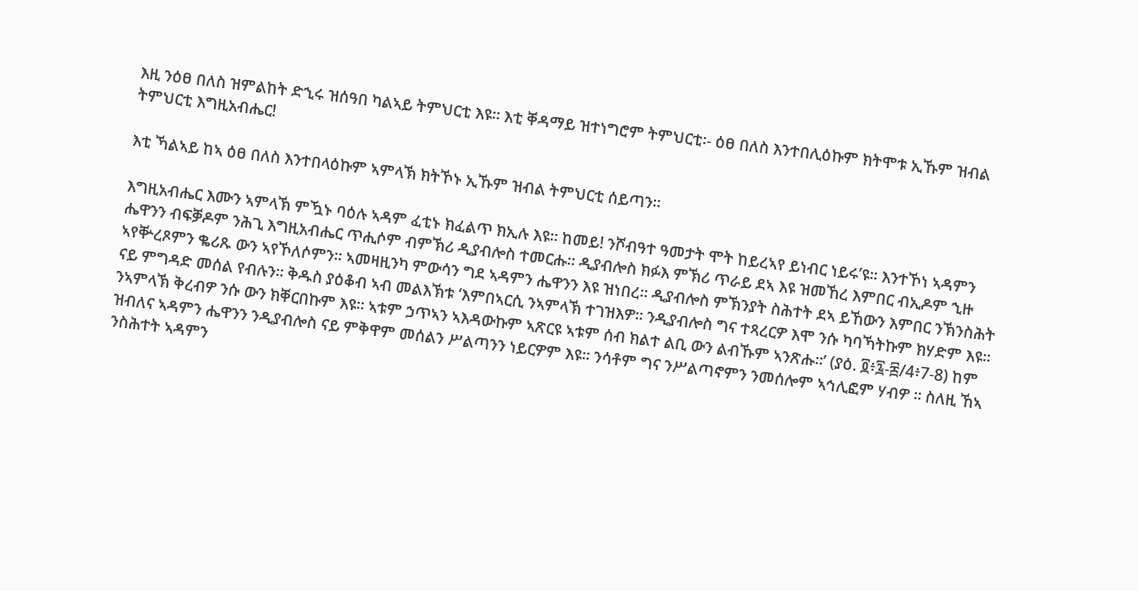እዚ ንዕፀ በለስ ዝምልከት ድኂሩ ዝሰዓበ ካልኣይ ትምህርቲ እዩ። እቲ ቐዳማይ ዝተነግሮም ትምህርቲ፡- ዕፀ በለስ እንተበሊዕኩም ክትሞቱ ኢኹም ዝብል ትምህርቲ እግዚአብሔር!

እቲ ኻልኣይ ከኣ ዕፀ በለስ እንተበላዕኩም ኣምላኽ ክትኾኑ ኢኹም ዝብል ትምህርቲ ሰይጣን።

እግዚአብሔር እሙን ኣምላኽ ምዃኑ ባዕሉ ኣዳም ፈቲኑ ክፈልጥ ክኢሉ እዩ። ከመይ! ንሾብዓተ ዓመታት ሞት ከይረኣየ ይነብር ነይሩ’ዩ። እንተኾነ ኣዳምን ሔዋንን ብፍቓዶም ንሕጊ እግዚአብሔር ጥሒሶም ብምኽሪ ዲያብሎስ ተመርሑ። ዲያብሎስ ክፉእ ምኽሪ ጥራይ ደኣ እዩ ዝመኸረ እምበር ብኢዶም ኂዙ ኣየቝረጾምን ቈሪጹ ውን ኣየኾለሶምን። ኣመዛዚንካ ምውሳን ግደ ኣዳምን ሔዋንን እዩ ዝነበረ። ዲያብሎስ ምኽንያት ስሕተት ደኣ ይኸውን እምበር ንኽንስሕት ናይ ምግዳድ መሰል የብሉን። ቅዱስ ያዕቆብ ኣብ መልእኽቱ ‘እምበኣርሲ ንኣምላኽ ተገዝእዎ። ንዲያብሎስ ግና ተጻረርዎ እሞ ንሱ ካባኻትኩም ክሃድም እዩ። ንኣምላኽ ቅረብዎ ንሱ ውን ክቐርበኩም እዩ። ኣቱም ኃጥኣን ኣእዳውኩም ኣጽርዩ ኣቱም ሰብ ክልተ ልቢ ውን ልብኹም ኣንጽሑ።’ (ያዕ. ፬፥፯-፰/4፥7-8) ከም ዝብለና ኣዳምን ሔዋንን ንዲያብሎስ ናይ ምቅዋም መሰልን ሥልጣንን ነይርዎም እዩ። ንሳቶም ግና ንሥልጣኖምን ንመሰሎም ኣኅሊፎም ሃብዎ ። ስለዚ ኸኣ ንስሕተት ኣዳምን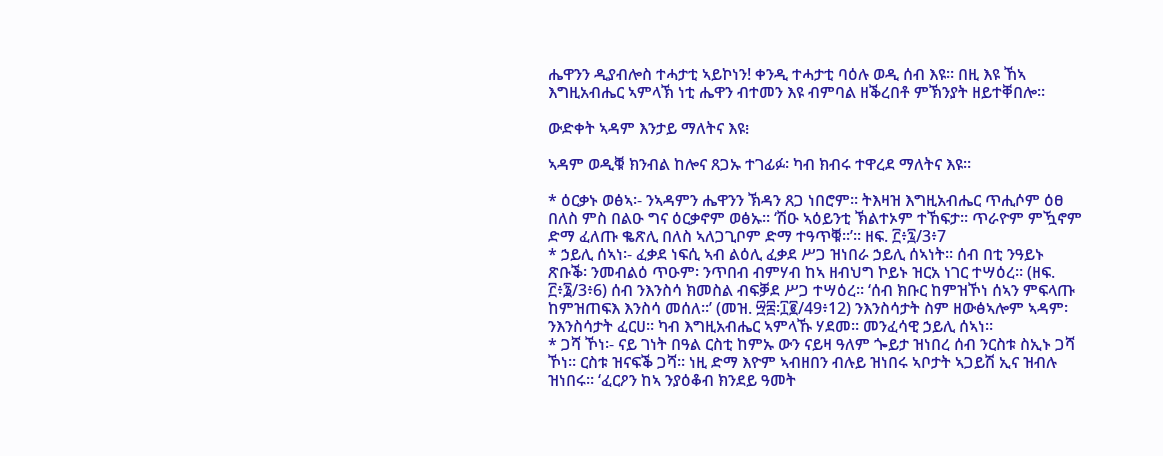ሔዋንን ዲያብሎስ ተሓታቲ ኣይኮነን! ቀንዲ ተሓታቲ ባዕሉ ወዲ ሰብ እዩ። በዚ እዩ ኸኣ እግዚአብሔር ኣምላኽ ነቲ ሔዋን ብተመን እዩ ብምባል ዘቕረበቶ ምኽንያት ዘይተቐበሎ።

ውድቀት ኣዳም እንታይ ማለትና እዩ⋮

ኣዳም ወዲቑ ክንብል ከሎና ጸጋኡ ተገፊፉ፡ ካብ ክብሩ ተዋረደ ማለትና እዩ።

* ዕርቃኑ ወፅኣ፡- ንኣዳምን ሔዋንን ኽዳን ጸጋ ነበሮም። ትእዛዝ እግዚአብሔር ጥሒሶም ዕፀ በለስ ምስ በልዑ ግና ዕርቃኖም ወፅኡ። ‘ሽዑ ኣዕይንቲ ኽልተኦም ተኸፍታ። ጥራዮም ምዃኖም ድማ ፈለጡ ቈጽሊ በለስ ኣለጋጊቦም ድማ ተዓጥቑ።’። ዘፍ. ፫፥፯/3፥7
* ኃይሊ ሰኣነ፡- ፈቃደ ነፍሲ ኣብ ልዕሊ ፈቃደ ሥጋ ዝነበራ ኃይሊ ሰኣነት። ሰብ በቲ ንዓይኑ ጽቡቕ፡ ንመብልዕ ጥዑም፡ ንጥበብ ብምሃብ ከኣ ዘብህግ ኮይኑ ዝርአ ነገር ተሣዕረ። (ዘፍ. ፫፥፮/3፥6) ሰብ ንእንስሳ ክመስል ብፍቓደ ሥጋ ተሣዕረ። ‘ሰብ ክቡር ከምዝኾነ ሰኣን ምፍላጡ ከምዝጠፍእ እንስሳ መሰለ።’ (መዝ. ፵፰፡፲፪/49፥12) ንእንስሳታት ስም ዘውፅኣሎም ኣዳም፡ ንእንስሳታት ፈርሀ። ካብ እግዚአብሔር ኣምላኹ ሃደመ። መንፈሳዊ ኃይሊ ሰኣነ።
* ጋሻ ኾነ፡- ናይ ገነት በዓል ርስቲ ከምኡ ውን ናይዛ ዓለም ጐይታ ዝነበረ ሰብ ንርስቱ ስኢኑ ጋሻ ኾነ። ርስቱ ዝናፍቕ ጋሻ። ነዚ ድማ እዮም ኣብዘበን ብሉይ ዝነበሩ ኣቦታት ኣጋይሽ ኢና ዝብሉ ዝነበሩ። ‘ፈርዖን ከኣ ንያዕቆብ ክንደይ ዓመት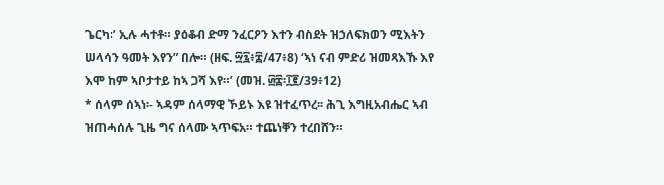ጌርካ∶’ ኢሉ ሓተቶ። ያዕቆብ ድማ ንፈርዖን እተን ብስደት ዝኃለፍክወን ሚእትን ሠላሳን ዓመት እየን” በሎ። (ዘፍ. ፵፯፥፰/47፥8) ‘ኣነ ናብ ምድሪ ዝመጻእኹ እየ እሞ ከም ኣቦታተይ ከኣ ጋሻ እየ።’ (መዝ. ፴፰፡፲፪/39፥12)
* ሰላም ሰኣነ፡- ኣዳም ሰላማዊ ኾይኑ እዩ ዝተፈጥረ፡፡ ሕጊ እግዚአብሔር ኣብ ዝጠሓሰሉ ጊዜ ግና ሰላሙ ኣጥፍአ። ተጨነቐን ተረበሸን።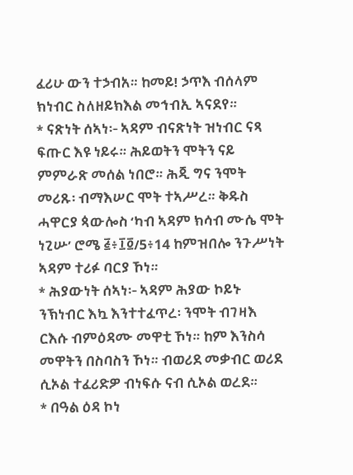ፈሪሁ ውን ተኃብአ። ከመይ! ኃጥእ ብሰላም ክነብር ስለዘይክእል መኅብኢ ኣናደየ።
* ናጽነት ሰኣነ፡- ኣዳም ብናጽነት ዝነብር ናጻ ፍጡር እዩ ነይሩ። ሕይወትን ሞትን ናይ ምምራጽ መሰል ነበሮ። ሕጂ ግና ንሞት መሪጹ፡ ብማእሠር ሞት ተኣሥረ። ቅዱስ ሓዋርያ ጳውሎስ ‘ካብ ኣዳም ክሳብ ሙሴ ሞት ነጊሡ’ ሮሜ ፭፥፲፬/5፥14 ከምዝበሎ ንጉሥነት ኣዳም ተሪፉ ባርያ ኾነ።
* ሕያውነት ሰኣነ፡- ኣዳም ሕያው ኮይኑ ንኽነብር እኳ እንተተፈጥረ፡ ንሞት ብገዛእ ርእሱ ብምዕዳሙ መዋቲ ኾነ። ከም እንስሳ መዋትን በስባስን ኾነ። ብወሪደ መቃብር ወሪደ ሲኦል ተፈሪድዎ ብነፍሱ ናብ ሲኦል ወረደ።
* በዓል ዕዳ ኮነ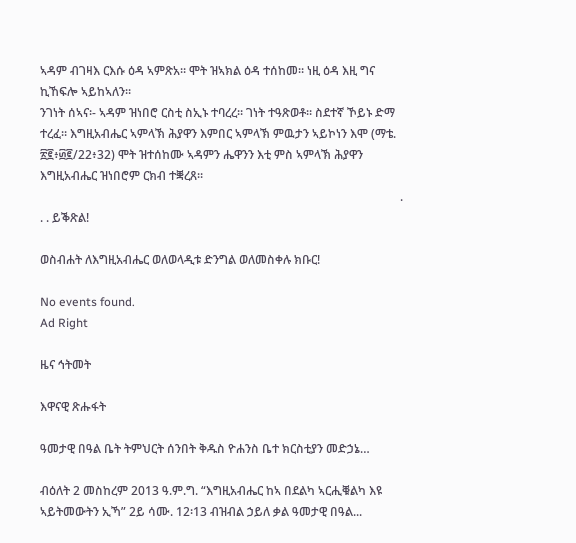ኣዳም ብገዛእ ርእሱ ዕዳ ኣምጽአ። ሞት ዝኣክል ዕዳ ተሰከመ። ነዚ ዕዳ እዚ ግና ኪኸፍሎ ኣይከኣለን።
ንገነት ሰኣና፡- ኣዳም ዝነበሮ ርስቲ ስኢኑ ተባረረ። ገነት ተዓጽወቶ። ስደተኛ ኾይኑ ድማ ተረፈ። እግዚአብሔር ኣምላኽ ሕያዋን እምበር ኣምላኽ ምዉታን ኣይኮነን እሞ (ማቴ. ፳፪፥፴፪/22፥32) ሞት ዝተሰከሙ ኣዳምን ሔዋንን እቲ ምስ ኣምላኽ ሕያዋን እግዚአብሔር ዝነበሮም ርክብ ተቛረጸ።
                                                                                                                        . . . ይቕጽል!

ወስብሐት ለእግዚአብሔር ወለወላዲቱ ድንግል ወለመስቀሉ ክቡር!

No events found.
Ad Right

ዜና ኅትመት

እዋናዊ ጽሑፋት

ዓመታዊ በዓል ቤት ትምህርት ሰንበት ቅዱስ ዮሐንስ ቤተ ክርስቲያን መድኃኔ…

ብዕለት 2 መስከረም 2013 ዓ.ም.ግ. “እግዚአብሔር ከኣ በደልካ ኣርሒቑልካ እዩ ኣይትመውትን ኢኻ” 2ይ ሳሙ. 12፡13 ብዝብል ኃይለ ቃል ዓመታዊ በዓል...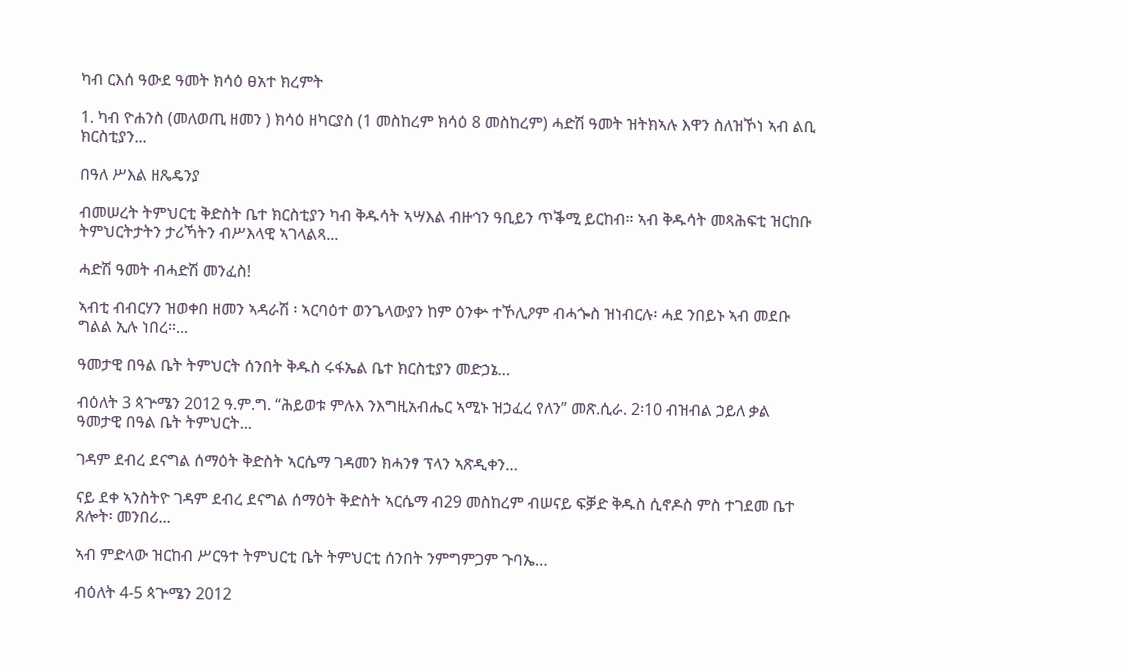ካብ ርእሰ ዓውደ ዓመት ክሳዕ ፀአተ ክረምት

1. ካብ ዮሐንስ (መለወጢ ዘመን ) ክሳዕ ዘካርያስ (1 መስከረም ክሳዕ 8 መስከረም) ሓድሽ ዓመት ዝትክኣሉ እዋን ስለዝኾነ ኣብ ልቢ ክርስቲያን...

በዓለ ሥእል ዘጼዴንያ

ብመሠረት ትምህርቲ ቅድስት ቤተ ክርስቲያን ካብ ቅዱሳት ኣሣእል ብዙኅን ዓቢይን ጥቕሚ ይርከብ። ኣብ ቅዱሳት መጻሕፍቲ ዝርከቡ ትምህርትታትን ታሪኻትን ብሥእላዊ ኣገላልጻ...

ሓድሽ ዓመት ብሓድሽ መንፈስ!

ኣብቲ ብብርሃን ዝወቀበ ዘመን ኣዳራሽ ፡ ኣርባዕተ ወንጌላውያን ከም ዕንቍ ተኾሊዖም ብሓጐስ ዝነብርሉ፡ ሓደ ንበይኑ ኣብ መደቡ ግልል ኢሉ ነበረ።...

ዓመታዊ በዓል ቤት ትምህርት ሰንበት ቅዱስ ሩፋኤል ቤተ ክርስቲያን መድኃኔ…

ብዕለት 3 ጳጕሜን 2012 ዓ.ም.ግ. “ሕይወቱ ምሉእ ንእግዚአብሔር ኣሚኑ ዝኃፈረ የለን” መጽ.ሲራ. 2፡10 ብዝብል ኃይለ ቃል ዓመታዊ በዓል ቤት ትምህርት...

ገዳም ደብረ ደናግል ሰማዕት ቅድስት ኣርሴማ ገዳመን ክሓንፃ ፕላን ኣጽዲቀን…

ናይ ደቀ ኣንስትዮ ገዳም ደብረ ደናግል ሰማዕት ቅድስት ኣርሴማ ብ29 መስከረም ብሠናይ ፍቓድ ቅዱስ ሲኖዶስ ምስ ተገደመ ቤተ ጸሎት፡ መንበሪ...

ኣብ ምድላው ዝርከብ ሥርዓተ ትምህርቲ ቤት ትምህርቲ ሰንበት ንምግምጋም ጉባኤ…

ብዕለት 4-5 ጳጕሜን 2012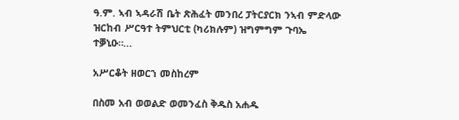ዓ.ም. ኣብ ኣዳራሽ ቤት ጽሕፈት መንበረ ፓትርያርክ ንኣብ ምድላው ዝርከብ ሥርዓተ ትምህርቲ (ካሪክሉም) ዝግምግም ጉባኤ ተቓኒዑ።...

አሥርቆት ዘወርኀ መስከረም

በስመ አብ ወወልድ ወመንፈስ ቅዱስ አሐዱ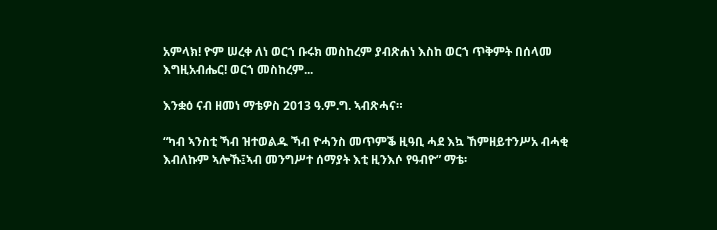አምላክ! ዮም ሠረቀ ለነ ወርኀ ቡሩክ መስከረም ያብጽሐነ እስከ ወርኀ ጥቅምት በሰላመ እግዚአብሔር! ወርኀ መስከረም...

እንቋዕ ናብ ዘመነ ማቴዎስ 2013 ዓ.ም.ግ. ኣብጽሓና።

“ካብ ኣንስቲ ኻብ ዝተወልዱ ኻብ ዮሓንስ መጥምቕ ዚዓቢ ሓደ እኳ ኸምዘይተንሥአ ብሓቂ እብለኩም ኣሎኹ፤ኣብ መንግሥተ ሰማያት እቲ ዚንእሶ የዓብዮ” ማቴ፡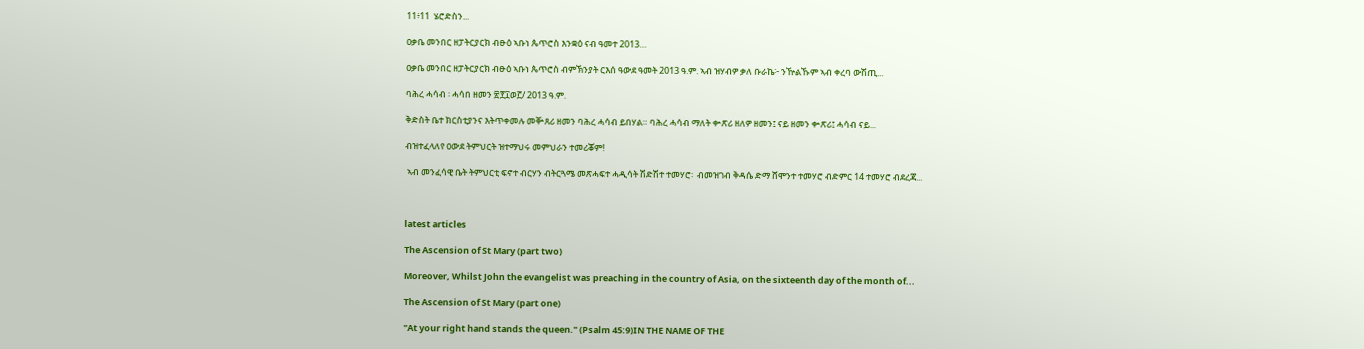11፥11  ሄሮድስን...

ዐቃቤ መንበር ዘፓትርያርክ ብፁዕ ኣቡነ ጴጥሮስ እንቋዕ ናብ ዓመተ 2013…

ዐቃቤ መንበር ዘፓትርያርክ ብፁዕ ኣቡነ ጴጥሮስ ብምኽንያት ርእሰ ዓውደ ዓመት 2013 ዓ.ም. ኣብ ዝሃብዎ ቃለ ቡራኬ፦ ንዅልኹም ኣብ ቀረባ ውሽጢ...

ባሕረ ሓሳብ ፡ ሓሳበ ዘመን ፳፻፲ወ፫/ 2013 ዓ.ም.

ቅድስት ቤተ ክርስቲያንና እትጥቀመሉ መቝጸሪ ዘመን ባሕረ ሓሳብ ይበሃል። ባሕረ ሓሳብ ማለት ቍጽሪ ዘለዎ ዘመን፤ ናይ ዘመን ቍጽሪ፤ ሓሳብ ናይ...

ብዝተፈላለየ ዐውደ ትምህርት ዝተማህሩ መምህራን ተመሪቖም!

 ኣብ መንፈሳዊ ቤት ትምህርቲ ፍኖተ ብርሃን ብትርጓሜ መጽሓፍተ ሓዲሳት ሽድሽተ ተመሃሮ፡  ብመዝገብ ቅዳሴ ድማ ሸሞንተ ተመሃሮ ብድምር 14 ተመሃሮ ብደረጃ...



latest articles

The Ascension of St Mary (part two)

Moreover, Whilst John the evangelist was preaching in the country of Asia, on the sixteenth day of the month of...

The Ascension of St Mary (part one)

"At your right hand stands the queen." (Psalm 45:9)IN THE NAME OF THE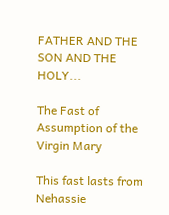FATHER AND THE SON AND THE HOLY...

The Fast of Assumption of the Virgin Mary

This fast lasts from Nehassie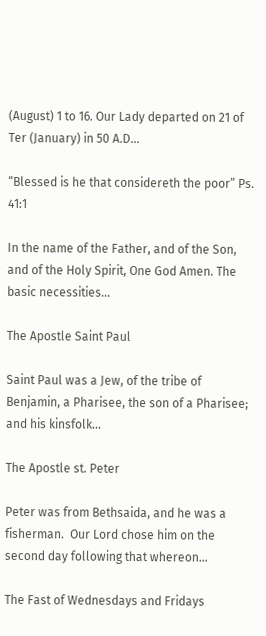(August) 1 to 16. Our Lady departed on 21 of Ter (January) in 50 A.D...

“Blessed is he that considereth the poor” Ps. 41:1

In the name of the Father, and of the Son, and of the Holy Spirit, One God Amen. The basic necessities...

The Apostle Saint Paul

Saint Paul was a Jew, of the tribe of Benjamin, a Pharisee, the son of a Pharisee; and his kinsfolk...

The Apostle st. Peter

Peter was from Bethsaida, and he was a fisherman.  Our Lord chose him on the second day following that whereon...

The Fast of Wednesdays and Fridays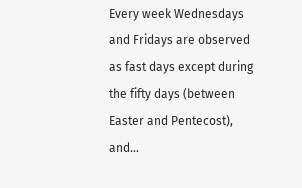Every week Wednesdays and Fridays are observed as fast days except during the fifty days (between Easter and Pentecost), and...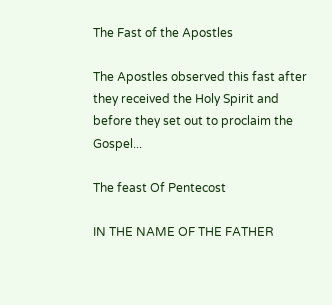The Fast of the Apostles

The Apostles observed this fast after they received the Holy Spirit and before they set out to proclaim the Gospel...

The feast Of Pentecost

IN THE NAME OF THE FATHER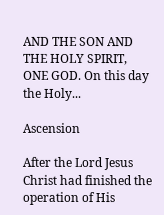AND THE SON AND THE HOLY SPIRIT, ONE GOD. On this day the Holy...

Ascension

After the Lord Jesus Christ had finished the operation of His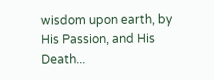wisdom upon earth, by His Passion, and His Death...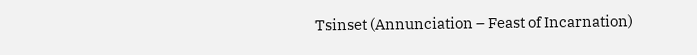Tsinset (Annunciation – Feast of Incarnation)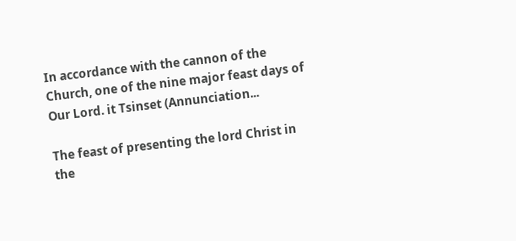In accordance with the cannon of the Church, one of the nine major feast days of Our Lord. it Tsinset (Annunciation...

The feast of presenting the lord Christ in the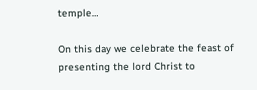temple…

On this day we celebrate the feast of presenting the lord Christ to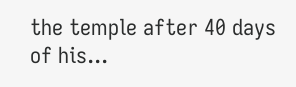the temple after 40 days of his...